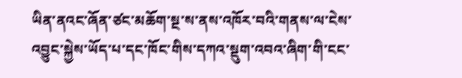ཡིན་ནའང་ཞོན་ཙང་མཆོག་སྔ་ས་ནས་འཁོར་བའི་གནས་ལ་ངེས་འབྱུང་སྐྱེས་ཡོད་པ་དང་ཁོང་གིས་དཀའ་སྡུག་འབའ་ཞིག་གི་ངང་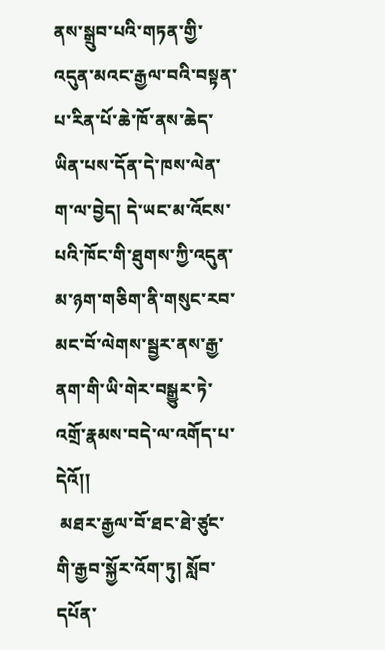ནས་སྒྲུབ་པའི་གཏན་གྱི་འདུན་མའང་རྒྱལ་བའི་བསྟན་པ་རིན་པོ་ཆེ་ཁོ་ནས་ཆེད་ཡིན་པས་དོན་དེ་ཁས་ལེན་ག་ལ་བྱེད། དེ་ཡང་མ་འོངས་པའི་ཁོང་གི་ཐུགས་ཀྱི་འདུན་མ་ཉག་གཅིག་ནི་གསུང་རབ་མང་བོ་ལེགས་སྦྱར་ནས་རྒྱ་ནག་གི་ཡི་གེར་བསྒྱུར་ཏེ་འགྲོ་རྣམས་བདེ་ལ་འགོད་པ་དེའོ།།
 མཐར་རྒྱལ་བོ་ཐང་ཐེ་ཙུང་གི་རྒྱབ་སྐྱོར་འོག་ཏུ། སློབ་དཔོན་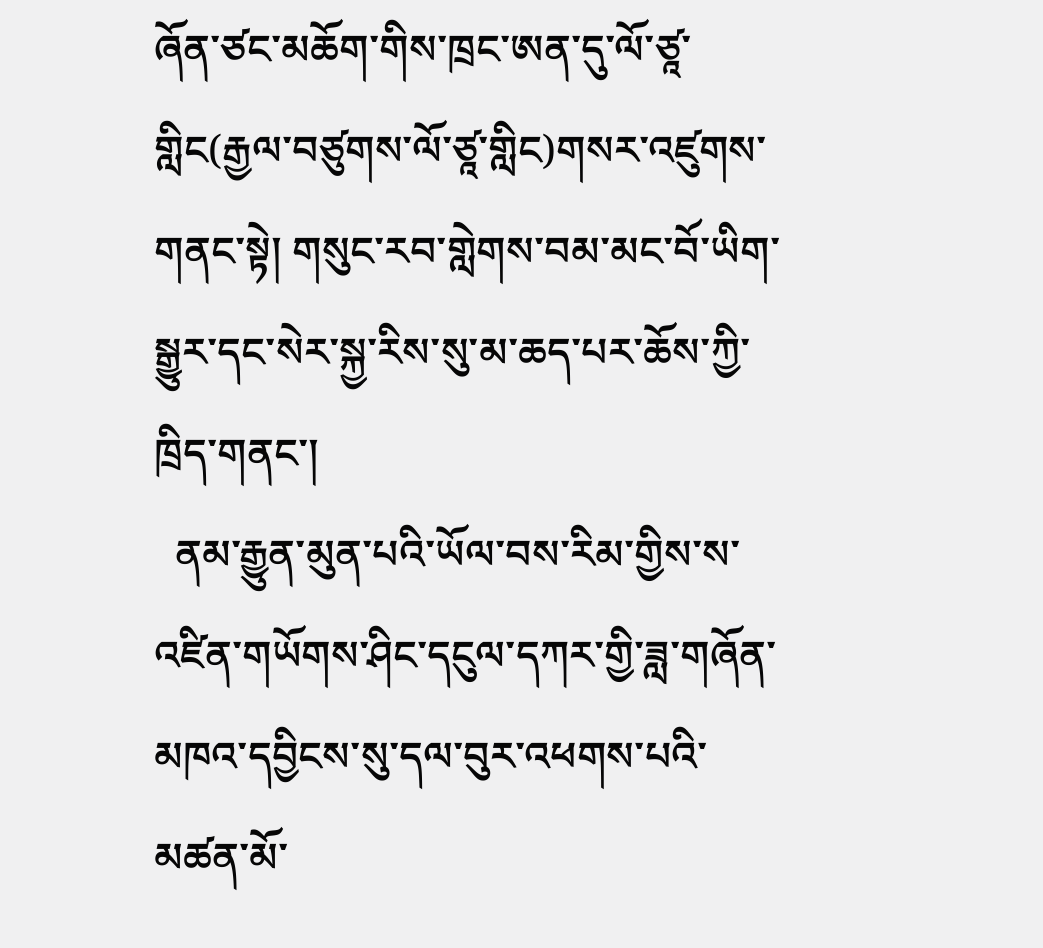ཞོན་ཙང་མཆོག་གིས་ཁྲང་ཨན་དུ་ལོ་ཙཱ་གླིང(རྒྱལ་བཙུགས་ལོ་ཙཱ་གླིང)གསར་འཛུགས་གནང་སྟེ། གསུང་རབ་གླེགས་བམ་མང་བོ་ཡིག་སྒྱུར་དང་སེར་སྐྱ་རིས་སུ་མ་ཆད་པར་ཆོས་ཀྱི་ཁྲིད་གནང་།
  ནམ་རྒྱུན་མུན་པའི་ཡོལ་བས་རིམ་གྱིས་ས་འཛིན་གཡོགས་ཤིང་དངུལ་དཀར་གྱི་ཟླ་གཞོན་མཁའ་དབྱིངས་སུ་དལ་བུར་འཕགས་པའི་མཚན་མོ་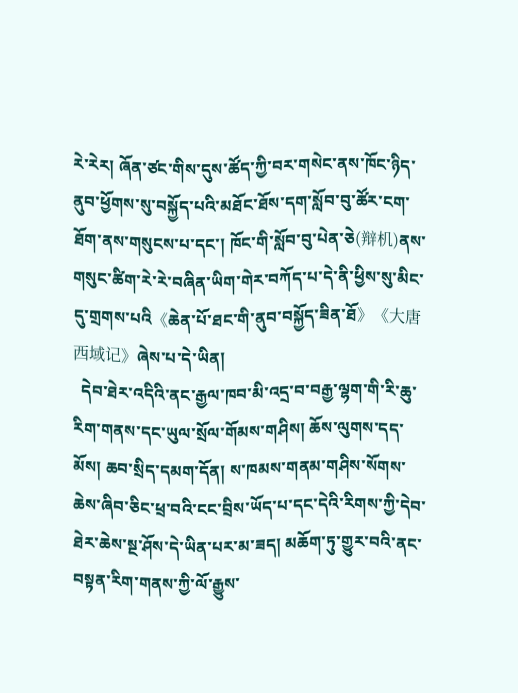རེ་རེར། ཞོན་ཙང་གིས་དུས་ཚོད་ཀྱི་བར་གསེང་ནས་ཁོང་ཉིད་ནུབ་ཕྱོགས་སུ་བསྐྱོད་པའི་མཐོང་ཐོས་དག་སློབ་བུ་ཚོར་ངག་ཐོག་ནས་གསུངས་པ་དང་། ཁོང་གི་སློབ་བུ་པེན་ཅེ(辩机)ནས་གསུང་ཚིག་རེ་རེ་བཞིན་ཡིག་གེར་བཀོད་པ་དེ་ནི་ཕྱིས་སུ་མིང་དུ་གྲགས་པའི《ཆེན་པོ་ཐང་གི་ནུབ་བསྐྱོད་ཟིན་ཐོ》《大唐西域记》ཞེས་པ་དེ་ཡིན།
  དེབ་ཐེར་འདིའི་ནང་རྒྱལ་ཁབ་མི་འདྲ་བ་བརྒྱ་ལྷག་གི་རི་ཆུ་རིག་གནས་དང་ཡུལ་སྲོལ་གོམས་གཤིས། ཆོས་ལུགས་དད་མོས། ཆབ་སྲིད་དམག་དོན། ས་ཁམས་གནམ་གཤིས་སོགས་ཆེས་ཞིབ་ཅིང་ཕྲ་བའི་ངང་བྲིས་ཡོད་པ་དང་དེའི་རིགས་ཀྱི་དེབ་ཐེར་ཆེས་སྔ་ཤོས་དེ་ཡིན་པར་མ་ཟད། མཆོག་ཏུ་གྱུར་བའི་ནང་བསྟན་རིག་གནས་ཀྱི་ལོ་རྒྱུས་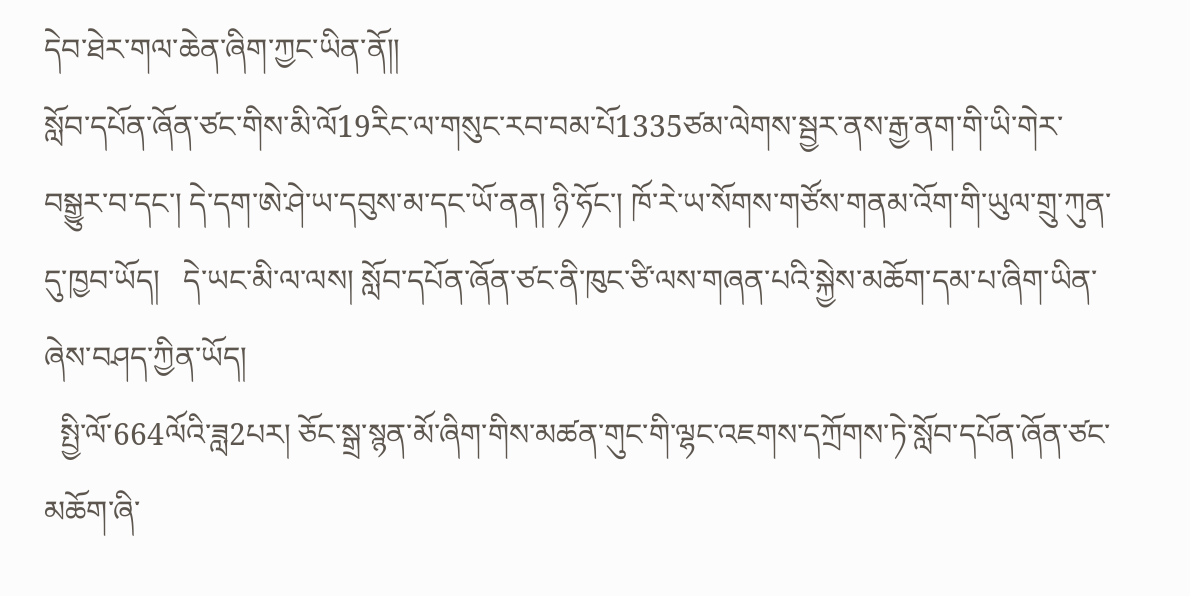དེབ་ཐེར་གལ་ཆེན་ཞིག་ཀྱང་ཡིན་ནོ།།
སློབ་དཔོན་ཞོན་ཙང་གིས་མི་ལོ19རིང་ལ་གསུང་རབ་བམ་པོ1335ཙམ་ལེགས་སྦྱར་ནས་རྒྱ་ནག་གི་ཡི་གེར་བསྒྱུར་བ་དང་། དེ་དག་ཨེ་ཤེ་ཡ་དབུས་མ་དང་ཡོ་ནན། ཉི་ཧོང་། ཁོ་རེ་ཡ་སོགས་གཙོས་གནམ་འོག་གི་ཡུལ་གྲུ་ཀུན་དུ་ཁྱབ་ཡོད།   དེ་ཡང་མི་ལ་ལས། སློབ་དཔོན་ཞོན་ཙང་ནི་ཁུང་ཙི་ལས་གཞན་པའི་སྐྱེས་མཆོག་དམ་པ་ཞིག་ཡིན་ཞེས་བཤད་ཀྱིན་ཡོད།
  སྤྱི་ལོ་664ལོའི་ཟླ2པར། ཅོང་སྒྲ་སྙན་མོ་ཞིག་གིས་མཚན་གུང་གི་ལྷང་འཇགས་དཀྲོགས་ཏེ་སློབ་དཔོན་ཞོན་ཙང་མཆོག་ཞི་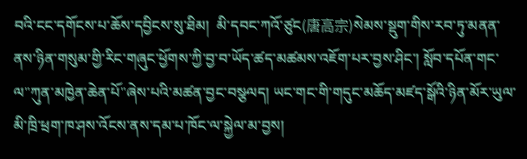བའི་ངང་དགོངས་པ་ཆོས་དབྱིངས་སུ་ཐིམ།  མི་དབང་ཀའོ་ཙུང(唐高宗)སེམས་སྡུག་གིས་རབ་ཏུ་མནན་ནས་ཉིན་གསུམ་གྱི་རིང་གཞུང་ཕྱོགས་ཀྱི་བྱ་བ་ཡོད་ཚད་མཚམས་འཇོག་པར་བྱས་ཤིང་། སློབ་དཔོན་གང་ལ"ཀུན་མཁྱེན་ཆེན་པོ"ཞེས་པའི་མཚན་བྱང་བསྩལད། ཡང་གང་གི་གདུང་མཆོད་མཛད་སྒོའི་ཉིན་མོར་ཡུལ་མི་ཁྲི་ཕྲག་ཁ་ཤས་འོངས་ནས་དམ་པ་ཁོང་ལ་སྐྱེལ་མ་བྱས།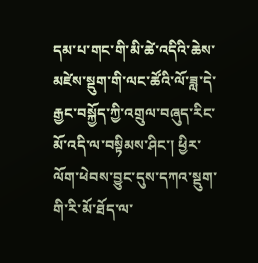དམ་པ་གང་གི་མི་ཚེ་འདིའི་ཆེས་མཛེས་སྡུག་གི་ལང་ཚོའི་ལོ་ཟླ་དེ་རྒྱང་བསྐྱོད་ཀྱི་འགྲུལ་བཞུད་རིང་མོ་འདི་ལ་བསྟིམས་ཤིང་། ཕྱིར་ལོག་ཕེབས་བྱུང་དུས་དཀའ་སྡུག་གི་རི་མོ་ཐོད་ལ་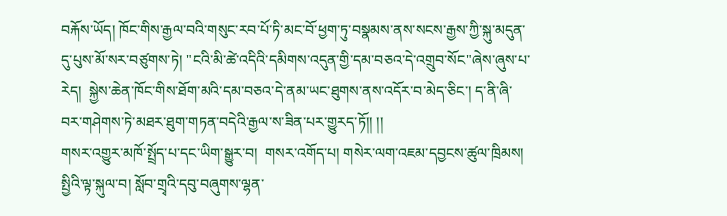བརྐོས་ཡོད། ཁོང་གིས་རྒྱལ་བའི་གསུང་རབ་པོ་ཏི་མང་བོ་ཕྱག་ཏུ་བསྣམས་ནས་སངས་རྒྱས་ཀྱི་སྐུ་མདུན་དུ་པུས་མོ་སར་བཙུགས་ཏེ། "ངའི་མི་ཚེ་འདིའི་དམིགས་འདུན་གྱི་དམ་བཅའ་དེ་འགྲུབ་སོང"ཞེས་ཞུས་པ་རེད།  སྐྱེས་ཆེན་ཁོང་གིས་ཐོག་མའི་དམ་བཅའ་དེ་ནམ་ཡང་ཐུགས་ནས་འདོར་བ་མེད་ཅིང་། ད་ནི་ཞི་བར་གཤེགས་ཏེ་མཐར་ཐུག་གཏན་བདེའི་རྒྱལ་ས་ཟིན་པར་གྱུརད་ཏོ།། །།
གསར་འགྱུར་མཁོ་སྤྲོད་པ་དང་ཡིག་སྒྱུར་བ།  གསར་འགོད་པ། གསེར་ལག་འཇམ་དབྱངས་ཚུལ་ཁྲིམས།
སྤྱིའི་ལྟ་སྐུལ་བ། སློབ་གྲྭའི་དབུ་བཞུགས་ལྷན་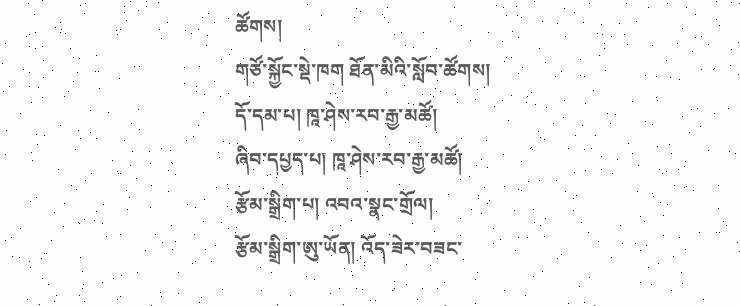ཚོགས།
གཙོ་སྐྱོང་སྡེ་ཁག ཐོན་མིའི་སློབ་ཚོགས།
དོ་དམ་པ། ཁཱ་ཤེས་རབ་རྒྱ་མཚོ།
ཞིབ་དཔྱད་པ། ཁཱ་ཤེས་རབ་རྒྱ་མཚོ།
རྩོམ་སྒྲིག་པ། འབའ་སྣང་གྲོལ།
རྩོམ་སྒྲིག་ཨུ་ཡོན། འོད་ཟེར་བཟང་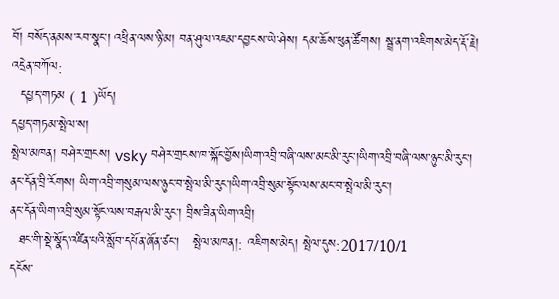བོ། བསོད་ནམས་རབ་སྣང་། འཕྲིན་ལས་ཉི་མ། བན་ཤུལ་འཇམ་དབྱངས་ཡེ་ཤེས། དམ་ཆོས་ཕུན་ཚོགས། སྦྲ་ནག་འཇིགས་མེད་རྡོ་རྗེ།
འདྲེན་བཀོལ:
  དཔྱད་གཏམ ( 1 )ཡོད།
དཔྱད་གཏམ་སྤེལ་ས།
སྤེལ་མཁན། བཤེར་གྲངས། vsky བཤེར་གྲངས་ཁ་སྐོང་བྱོས།ཡིག་འབྲི་བཞི་ལས་མང་མི་རུང་།ཡིག་འབྲི་བཞི་ལས་ཉུང་མི་རུང་།
ནང་དོན་བྲི་རོགས། ཡིག་འབྲི་གསུམ་ལས་ཉུང་བ་སྤེལ་མི་རུང་།ཡིག་འབྲི་སུམ་སྟོང་ལས་མང་བ་སྤེལ་མི་རུང་།
ནང་དོན་ཡིག་འབྲི་སུམ་སྟོང་ལས་བརྒལ་མི་རུང་། བྲིས་ཟིན་ཡིག་འབྲི།
  ཐང་གི་སྡེ་སྣོད་འཛིན་པའི་སློབ་དཔོན་ཞོན་ཙང་།   སྤེལ་མཁན།: འཇིགས་མེད། སྤེལ་དུས:2017/10/1
དངོས་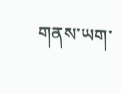གནས་ཡག་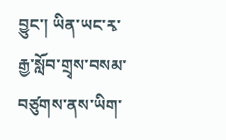བྱུང་། ཡིན་ཡང་རྭ་རྒྱ་སློབ་གྲྭས་བསམ་བཙུགས་ནས་ཡིག་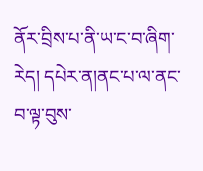ནོར་བྲིས་པ་ནི་ཡ་ང་བ་ཞིག་རེད། དཔེར་ན།ནང་པ་ལ་ནང་བ་ལྟ་བུས་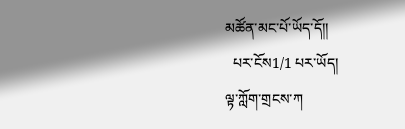མཚོན་མང་པོ་ཡོད་དོ།།
  པར་ངོས1/1 པར་ཡོད།
ལྟ་ཀློག་གྲངས་ཀ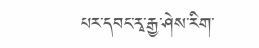པར་དབང་རྭ་རྒྱ་ཤེས་རིག་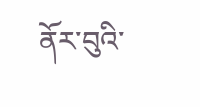ནོར་བུའི་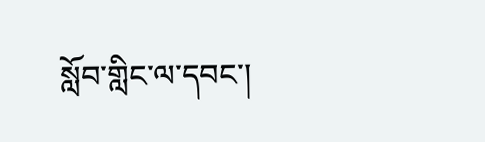སློབ་གླིང་ལ་དབང་།